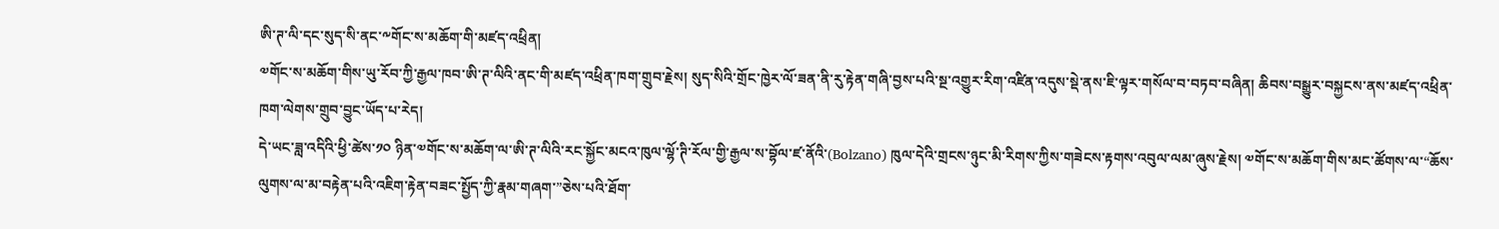ཨི་ཊ་ལི་དང་སུད་སི་ནང་༸གོང་ས་མཆོག་གི་མཛད་འཕྲིན།
༧གོང་ས་མཆོག་གིས་ཡུ་རོབ་ཀྱི་རྒྱལ་ཁབ་ཨི་ཊ་ལིའི་ནང་གི་མཛད་འཕྲིན་ཁག་གྲུབ་རྗེས། སུད་སིའི་གྲོང་ཁྱེར་ལོ་ཟན་ནི་རུ་རྟེན་གཞི་བྱས་པའི་སྔ་འགྱུར་རིག་འཛིན་འདུས་སྡེ་ནས་ཇི་ལྟར་གསོལ་བ་བཏབ་བཞིན། ཆིབས་བསྒྱུར་བསྐྱངས་ནས་མཛད་འཕྲིན་ཁག་ལེགས་གྲུབ་བྱུང་ཡོད་པ་རེད།
དེ་ཡང་ཟླ་འདིའི་ཕྱི་ཚེས་༡༠ ཉིན་༧གོང་ས་མཆོག་ལ་ཨི་ཊ་ལིའི་རང་སྐྱོང་མངའ་ཁུལ་ལྷོ་ཊི་རོལ་གྱི་རྒྱལ་ས་བྷོལ་ཛ་ནོའི་(Bolzano) ཁུལ་དེའི་གྲངས་ཉུང་མི་རིགས་ཀྱིས་གཟེངས་རྟགས་འབུལ་ལམ་ཞུས་རྗེས། ༧གོང་ས་མཆོག་གིས་མང་ཚོགས་ལ་“ཆོས་ལུགས་ལ་མ་བརྟེན་པའི་འཇིག་རྟེན་བཟང་སྤྱོད་ཀྱི་རྣམ་གཞག་”ཅེས་པའི་ཐོག་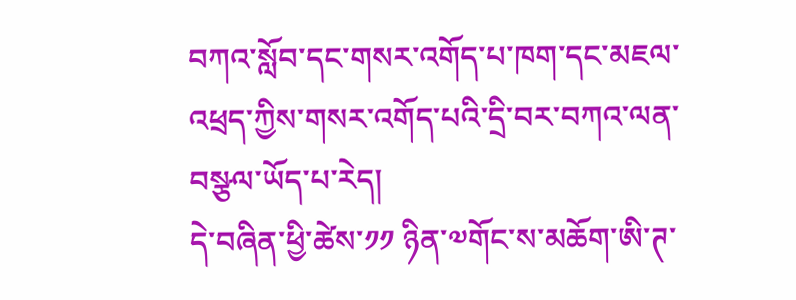བཀའ་སློབ་དང་གསར་འགོད་པ་ཁག་དང་མཇལ་འཕྲད་ཀྱིས་གསར་འགོད་པའི་དྲི་བར་བཀའ་ལན་བསྩལ་ཡོད་པ་རེད།
དེ་བཞིན་ཕྱི་ཚེས་༡༡ ཉིན་༧གོང་ས་མཆོག་ཨི་ཊ་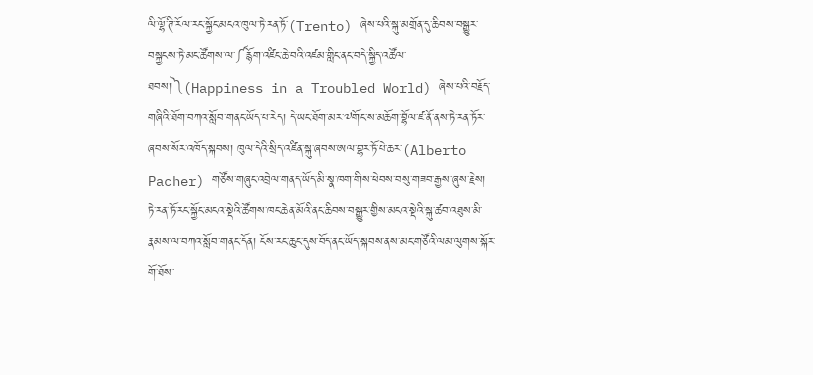ལི་ལྷོ་ཊི་རོལ་རང་སྐྱོང་མངའ་ཁུལ་ཏེ་རན་ཏོ་(Trento) ཞེས་པའི་སྐུ་མགྲོན་དུ་ཆིབས་བསྒྱུར་བསྐྱངས་ཏེ་མང་ཚོགས་ལ་༼རྙོག་འཛིང་ཆེ་བའི་འཛམ་གླིང་ནང་བདེ་སྐྱིད་འཚོལ་ཐབས།༽(Happiness in a Troubled World) ཞེས་པའི་བརྗོད་གཞིའི་ཐོག་བཀའ་སློབ་གནང་ཡོད་པ་རེད། དེ་ཡང་ཐོག་མར་༧གོང་ས་མཆོག་བྷོལ་ཛ་ནོ་ནས་ཏེ་རན་ཏོར་ཞབས་སོར་འཁོད་སྐབས། ཁུལ་དེའི་སྲིད་འཛིན་སྐུ་ཞབས་ཨལ་བྷར་ཏོ་པེ་ཆར་(Alberto Pacher) གཙོས་གཞུང་འབྲེལ་གནད་ཡོད་མི་སྣ་ཁག་གིས་ཕེབས་བསུ་གཟབ་རྒྱས་ཞུས་རྗེས། ཏེ་རན་ཏོ་རང་སྐྱོང་མངའ་སྡེའི་ཚོགས་ཁང་ཆེན་མོའི་ནང་ཆིབས་བསྒྱུར་གྱིས་མངའ་སྡེའི་སྐུ་ཚབ་འཐུས་མི་རྣམས་ལ་བཀའ་སློབ་གནང་དོན། ངོས་རང་ཆུང་དུས་བོད་ནང་ཡོད་སྐབས་ནས་མང་གཙོའི་ལམ་ལུགས་སྐོར་གོ་ཐོས་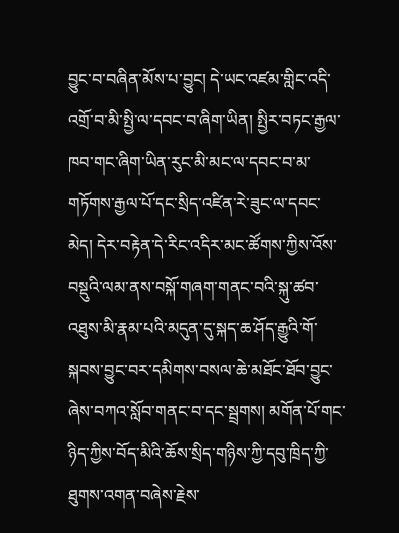བྱུང་བ་བཞིན་མོས་པ་བྱུང། དེ་ཡང་འཛམ་གླིང་འདི་འགྲོ་བ་མི་སྤྱི་ལ་དབང་བ་ཞིག་ཡིན། སྤྱིར་བཏང་རྒྱལ་ཁབ་གང་ཞིག་ཡིན་རུང་མི་མང་ལ་དབང་བ་མ་གཏོགས་རྒྱལ་པོ་དང་སྲིད་འཛིན་རེ་ཟུང་ལ་དབང་མེད། དེར་བརྟེན་དེ་རིང་འདིར་མང་ཚོགས་ཀྱིས་འོས་བསྡུའི་ལམ་ནས་བསྐོ་གཞག་གནང་བའི་སྐུ་ཚབ་འཐུས་མི་རྣམ་པའི་མདུན་དུ་སྐད་ཆ་ཤོད་རྒྱུའི་གོ་སྐབས་བྱུང་བར་དམིགས་བསལ་ཆེ་མཐོང་ཐོབ་བྱུང་ཞེས་བཀའ་སློབ་གནང་བ་དང་སྦྲགས། མགོན་པོ་གང་ཉིད་ཀྱིས་བོད་མིའི་ཆོས་སྲིད་གཉིས་ཀྱི་དབུ་ཁྲིད་ཀྱི་ཐུགས་འགན་བཞེས་རྗེས་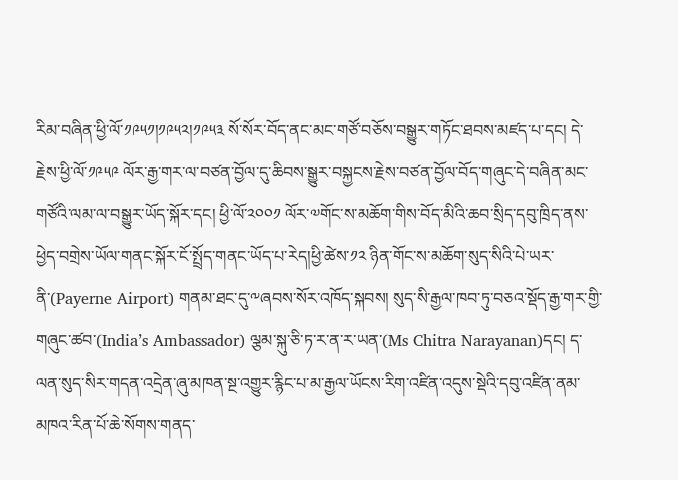རིམ་བཞིན་ཕྱི་ལོ་༡༩༥༡།༡༩༥༢།༡༩༥༣ སོ་སོར་བོད་ནང་མང་གཙོ་བཅོས་བསྒྱུར་གཏོང་ཐབས་མཛད་པ་དང། དེ་རྗེས་ཕྱི་ལོ་༡༩༥༩ ལོར་རྒྱ་གར་ལ་བཙན་བྱོལ་དུ་ཆིབས་སྒྱུར་བསྐྱངས་རྗེས་བཙན་བྱོལ་བོད་གཞུང་དེ་བཞིན་མང་གཙོའི་ལམ་ལ་བསྒྱུར་ཡོད་སྐོར་དང། ཕྱི་ལོ་༢༠༠༡ ལོར་༧གོང་ས་མཆོག་གིས་བོད་མིའི་ཆབ་སྲིད་དབུ་ཁྲིད་ནས་ཕྱེད་བགྲེས་ཡོལ་གནང་སྐོར་ངོ་སྤྲོད་གནང་ཡོད་པ་རེད།ཕྱི་ཚེས་༡༢ ཉིན་གོང་ས་མཆོག་སུད་སིའི་པེ་ཡར་ནི་(Payerne Airport) གནམ་ཐང་དུ་༸ཞབས་སོར་འཁོད་སྐབས། སུད་སི་རྒྱལ་ཁབ་ཏུ་བཅའ་སྡོད་རྒྱ་གར་གྱི་གཞུང་ཚབ་(India’s Ambassador) ལྕམ་སྐུ་ཅི་ཏ་ར་ན་ར་ཡན་(Ms Chitra Narayanan)དང། ད་ལན་སུད་སིར་གདན་འདྲེན་ཞུ་མཁན་སྔ་འགྱུར་རྙིང་པ་མ་རྒྱལ་ཡོངས་རིག་འཛིན་འདུས་སྡེའི་དབུ་འཛིན་ནམ་མཁའ་རིན་པོ་ཆེ་སོགས་གནད་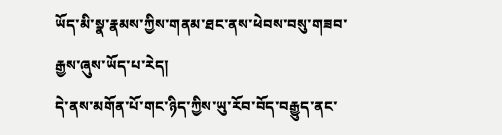ཡོད་མི་སྣ་རྣམས་ཀྱིས་གནམ་ཐང་ནས་ཕེབས་བསུ་གཟབ་རྒྱས་ཞུས་ཡོད་པ་རེད།
དེ་ནས་མགོན་པོ་གང་ཉིད་ཀྱིས་ཡུ་རོབ་བོད་བརྒྱུད་ནང་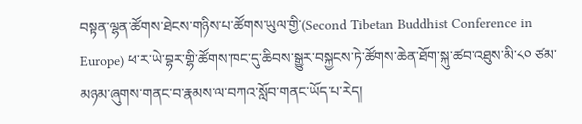བསྟན་ལྷན་ཚོགས་ཐེངས་གཉིས་པ་ཚོགས་ཡུལ་གྱི་(Second Tibetan Buddhist Conference in Europe) ཕ་ར་ཡེ་བྷར་གྷི་ཚོགས་ཁང་དུ་ཆིབས་སྒྱུར་བསྐྱངས་ཏེ་ཚོགས་ཆེན་ཐོག་སྐུ་ཚབ་འཐུས་མི་༨༠ ཙམ་མཉམ་ཞུགས་གནང་བ་རྣམས་ལ་བཀའ་སློབ་གནང་ཡོད་པ་རེད།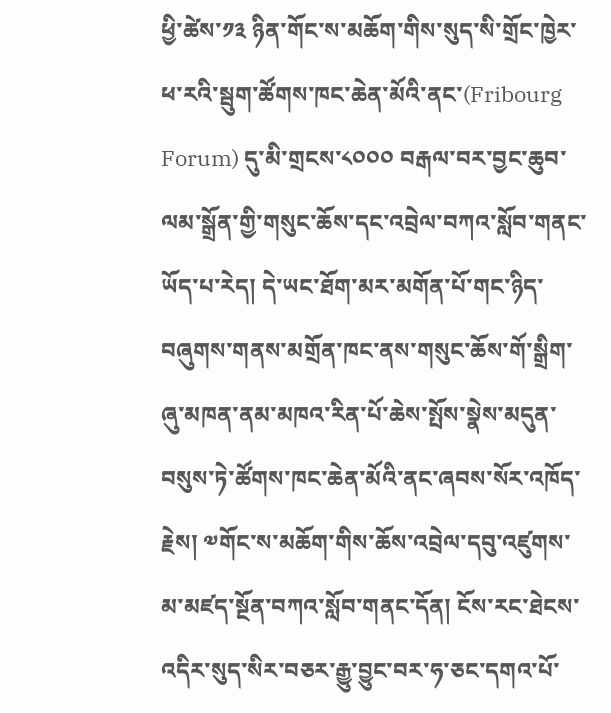ཕྱི་ཚེས་༡༣ ཉིན་གོང་ས་མཆོག་གིས་སུད་སི་གྲོང་ཁྱེར་ཕ་རའི་སྦུག་ཚོགས་ཁང་ཆེན་མོའི་ནང་(Fribourg Forum) དུ་མི་གྲངས་༨༠༠༠ བརྒལ་བར་བྱང་ཆུབ་ལམ་སྒྲོན་གྱི་གསུང་ཆོས་དང་འབྲེལ་བཀའ་སློབ་གནང་ཡོད་པ་རེད། དེ་ཡང་ཐོག་མར་མགོན་པོ་གང་ཉིད་བཞུགས་གནས་མགྲོན་ཁང་ནས་གསུང་ཆོས་གོ་སྒྲིག་ཞུ་མཁན་ནམ་མཁའ་རིན་པོ་ཆེས་སྤོས་སྣེས་མདུན་བསུས་ཏེ་ཚོགས་ཁང་ཆེན་མོའི་ནང་ཞབས་སོར་འཁོད་རྗེས། ༧གོང་ས་མཆོག་གིས་ཆོས་འབྲེལ་དབུ་འཛུགས་མ་མཛད་སྔོན་བཀའ་སློབ་གནང་དོན། ངོས་རང་ཐེངས་འདིར་སུད་སིར་བཅར་རྒྱུ་བྱུང་བར་ཧ་ཅང་དགའ་པོ་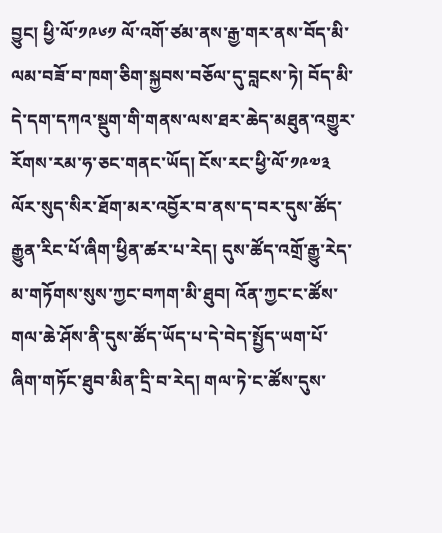བྱུང། ཕྱི་ལོ་༡༩༦༡ ལོ་འགོ་ཙམ་ནས་རྒྱ་གར་ནས་བོད་མི་ལམ་བཟོ་བ་ཁག་ཅིག་སྐྱབས་བཅོལ་དུ་བླངས་ཏེ། བོད་མི་དེ་དག་དཀའ་སྡུག་གི་གནས་ལས་ཐར་ཆེད་མཐུན་འགྱུར་རོགས་རམ་ཧ་ཅང་གནང་ཡོད། ངོས་རང་ཕྱི་ལོ་༡༩༧༣ ལོར་སུད་སིར་ཐོག་མར་འབྱོར་བ་ནས་ད་བར་དུས་ཚོད་རྒྱུན་རིང་པོ་ཞིག་ཕྱིན་ཚར་པ་རེད། དུས་ཚོད་འགྲོ་རྒྱུ་རེད་མ་གཏོགས་སུས་ཀྱང་བཀག་མི་ཐུབ། འོན་ཀྱང་ང་ཚོས་གལ་ཆེ་ཤོས་ནི་དུས་ཚོད་ཡོད་པ་དེ་བེད་སྤྱོད་ཡག་པོ་ཞིག་གཏོང་ཐུབ་མིན་དྲི་བ་རེད། གལ་ཏེ་ང་ཚོས་དུས་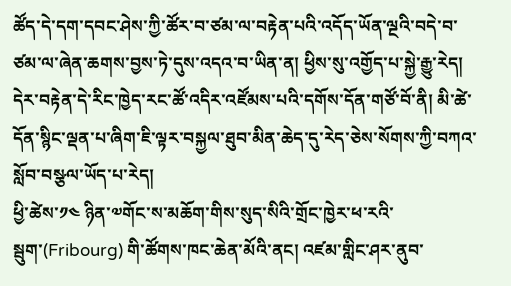ཚོད་དེ་དག་དབང་ཤེས་ཀྱི་ཚོར་བ་ཙམ་ལ་བརྟེན་པའི་འདོད་ཡོན་ལྔའི་བདེ་བ་ཙམ་ལ་ཞེན་ཆགས་བྱས་ཏེ་དུས་འདའ་བ་ཡིན་ན། ཕྱིས་སུ་འགྱོད་པ་སྐྱེ་རྒྱུ་རེད། དེར་བརྟེན་དེ་རིང་ཁྱེད་རང་ཚོ་འདིར་འཛོམས་པའི་དགོས་དོན་གཙོ་བོ་ནི། མི་ཚེ་དོན་སྙིང་ལྡན་པ་ཞིག་ཇི་ལྟར་བསྐྱལ་ཐུབ་མིན་ཆེད་དུ་རེད་ཅེས་སོགས་ཀྱི་བཀའ་སློབ་བསྩལ་ཡོད་པ་རེད།
ཕྱི་ཚེས་༡༤ ཉིན་༧གོང་ས་མཆོག་གིས་སུད་སིའི་གྲོང་ཁྱེར་ཕ་རའི་སྦུག་(Fribourg) གི་ཚོགས་ཁང་ཆེན་མོའི་ནང། འཛམ་གླིང་ཤར་ནུབ་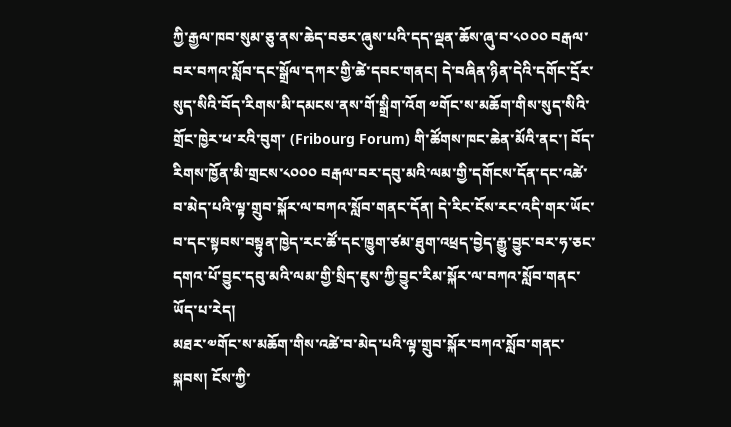ཀྱི་རྒྱལ་ཁབ་སུམ་ཅུ་ནས་ཆེད་བཅར་ཞུས་པའི་དད་ལྡན་ཆོས་ཞུ་བ་༨༠༠༠ བརྒལ་བར་བཀའ་སློབ་དང་སྒྲོལ་དཀར་གྱི་ཚེ་དབང་གནང། དེ་བཞིན་ཉིན་དེའི་དགོང་དྲོར་སུད་སིའི་བོད་རིགས་མི་དམངས་ནས་གོ་སྒྲིག་འོག ༧གོང་ས་མཆོག་གིས་སུད་སིའི་གྲོང་ཁྱེར་ཕ་རའི་བུག་ (Fribourg Forum) གི་ཚོགས་ཁང་ཆེན་མོའི་ནང་། བོད་རིགས་ཁྱོན་མི་གྲངས་༨༠༠༠ བརྒལ་བར་དབུ་མའི་ལམ་གྱི་དགོངས་དོན་དང་འཚེ་བ་མེད་པའི་ལྟ་གྲུབ་སྐོར་ལ་བཀའ་སློབ་གནང་དོན། དེ་རིང་ངོས་རང་འདི་གར་ཡོང་བ་དང་སྟབས་བསྟུན་ཁྱེད་རང་ཚོ་དང་ཁྱུག་ཙམ་ཐུག་འཕྲད་བྱེད་རྒྱུ་བྱུང་བར་ཧ་ཅང་དགའ་པོ་བྱུང་དབུ་མའི་ལམ་གྱི་སྲིད་ཇུས་ཀྱི་བྱུང་རིམ་སྐོར་ལ་བཀའ་སློབ་གནང་ཡོད་པ་རེད།
མཐར་༧གོང་ས་མཆོག་གིས་འཚེ་བ་མེད་པའི་ལྟ་གྲུབ་སྐོར་བཀའ་སློབ་གནང་སྐབས། ངོས་ཀྱི་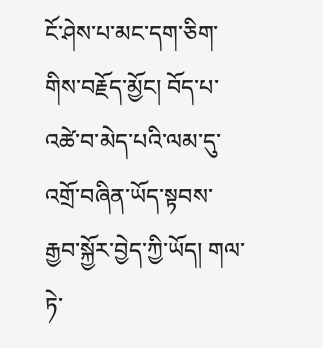ངོ་ཤེས་པ་མང་དག་ཅིག་གིས་བརྗོད་མྱོང། བོད་པ་འཚེ་བ་མེད་པའི་ལམ་དུ་འགྲོ་བཞིན་ཡོད་སྟབས་རྒྱབ་སྐྱོར་བྱེད་ཀྱི་ཡོད། གལ་ཏེ་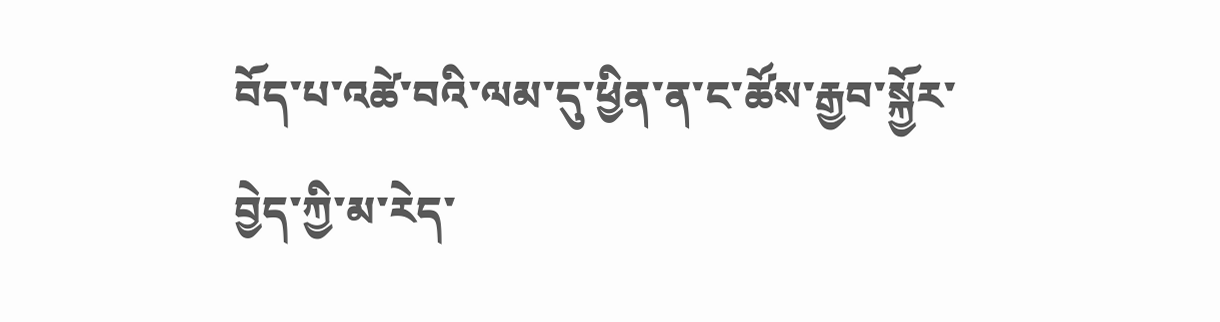བོད་པ་འཚེ་བའི་ལམ་དུ་ཕྱིན་ན་ང་ཚོས་རྒྱབ་སྐྱོར་བྱེད་ཀྱི་མ་རེད་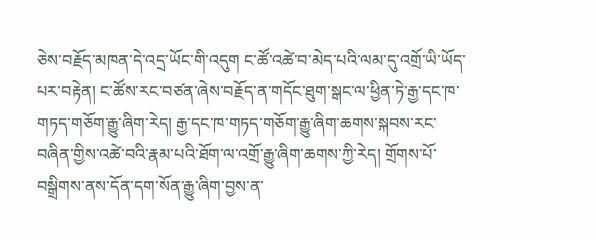ཅེས་བརྗོད་མཁན་དེ་འདྲ་ཡོང་གི་འདུག ང་ཚོ་འཚེ་བ་མེད་པའི་ལམ་དུ་འགྲོ་ཡི་ཡོད་པར་བརྟེན། ང་ཚོས་རང་བཙན་ཞེས་བརྗོད་ན་གདོང་ཐུག་སྒང་ལ་ཕྱིན་ཏེ་རྒྱ་དང་ཁ་གཏད་གཅོག་རྒྱུ་ཞིག་རེད། རྒྱ་དང་ཁ་གཏད་གཅོག་རྒྱུ་ཞིག་ཆགས་སྐབས་རང་བཞིན་གྱིས་འཚེ་བའི་རྣམ་པའི་ཐོག་ལ་འགྲོ་རྒྱུ་ཞིག་ཆགས་ཀྱི་རེད། གྲོགས་པོ་བསྒྲིགས་ནས་དོན་དག་སོན་རྒྱུ་ཞིག་བྱས་ན་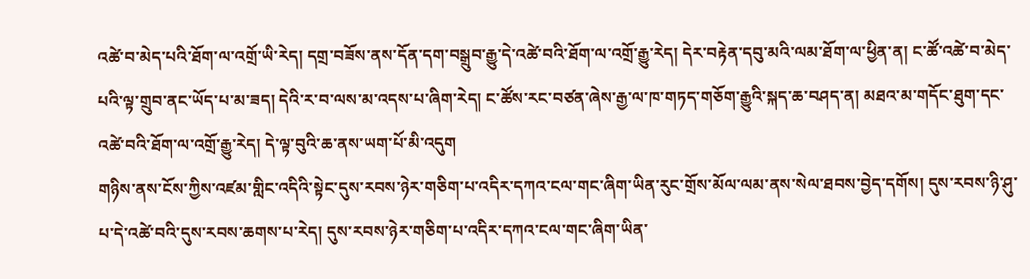འཚེ་བ་མེད་པའི་ཐོག་ལ་འགྲོ་ཡི་རེད། དགྲ་བཟོས་ནས་དོན་དག་བསྒྲུབ་རྒྱུ་དེ་འཚེ་བའི་ཐོག་ལ་འགྲོ་རྒྱུ་རེད། དེར་བརྟེན་དབུ་མའི་ལམ་ཐོག་ལ་ཕྱིན་ན། ང་ཚོ་འཚེ་བ་མེད་པའི་ལྟ་གྲུབ་ནང་ཡོད་པ་མ་ཟད། དེའི་ར་བ་ལས་མ་འདས་པ་ཞིག་རེད། ང་ཚོས་རང་བཙན་ཞེས་རྒྱ་ལ་ཁ་གཏད་གཅོག་རྒྱུའི་སྐད་ཆ་བཤད་ན། མཐའ་མ་གདོང་ཐུག་དང་འཚེ་བའི་ཐོག་ལ་འགྲོ་རྒྱུ་རེད། དེ་ལྟ་བུའི་ཆ་ནས་ཡག་པོ་མི་འདུག
གཉིས་ནས་ངོས་ཀྱིས་འཛམ་གླིང་འདིའི་སྟེང་དུས་རབས་ཉེར་གཅིག་པ་འདིར་དཀའ་ངལ་གང་ཞིག་ཡིན་རུང་གྲོས་མོལ་ལམ་ནས་སེལ་ཐབས་བྱེད་དགོས། དུས་རབས་ཉི་ཤུ་པ་དེ་འཚེ་བའི་དུས་རབས་ཆགས་པ་རེད། དུས་རབས་ཉེར་གཅིག་པ་འདིར་དཀའ་ངལ་གང་ཞིག་ཡིན་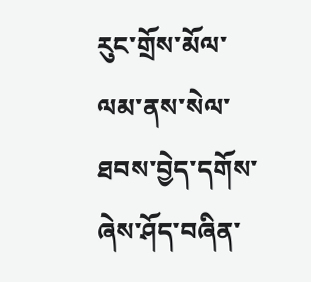རུང་གྲོས་མོལ་ལམ་ནས་སེལ་ཐབས་བྱེད་དགོས་ཞེས་ཤོད་བཞིན་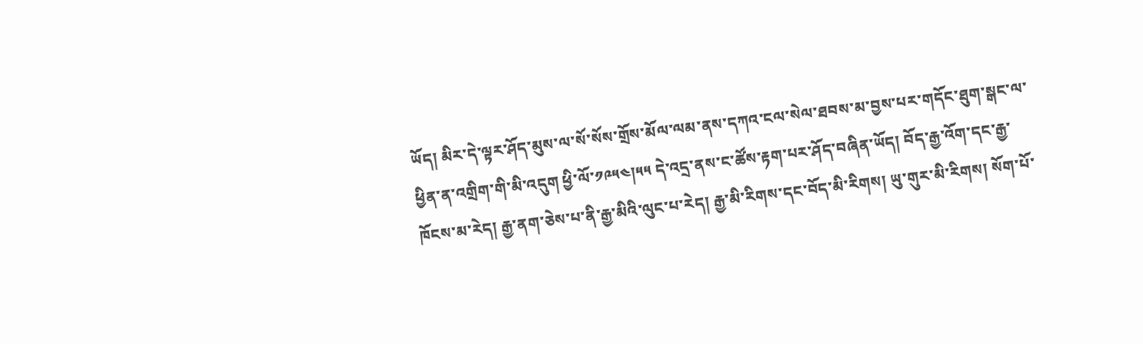ཡོད། མིར་དེ་ལྟར་ཤོད་མུས་ལ་སོ་སོས་གྲོས་མོལ་ལམ་ནས་དཀའ་ངལ་སེལ་ཐབས་མ་བྱས་པར་གདོང་ཐུག་སྒང་ལ་ཕྱིན་ན་འགྲིག་གི་མི་འདུག ཕྱི་ལོ་༡༩༥༤།༥༥ དེ་འདྲ་ནས་ང་ཚོས་རྟག་པར་ཤོད་བཞིན་ཡོད། བོད་རྒྱ་འོག་དང་རྒྱ་ཁོངས་མ་རེད། རྒྱ་ནག་ཅེས་པ་ནི་རྒྱ་མིའི་ལུང་པ་རེད། རྒྱ་མི་རིགས་དང་བོད་མི་རིགས། ཡུ་གུར་མི་རིགས། སོག་པོ་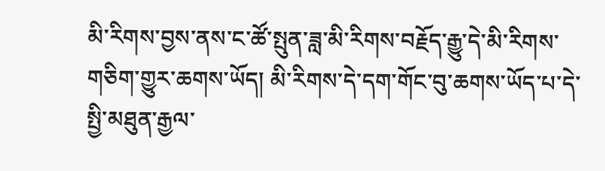མི་རིགས་བྱས་ནས་ང་ཚོ་སྤུན་ཟླ་མི་རིགས་བརྗོད་རྒྱུ་དེ་མི་རིགས་གཅིག་གྱུར་ཆགས་ཡོད། མི་རིགས་དེ་དག་གོང་བུ་ཆགས་ཡོད་པ་དེ་སྤྱི་མཐུན་རྒྱལ་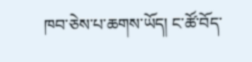ཁབ་ཅེས་པ་ཆགས་ཡོད། ང་ཚོ་བོད་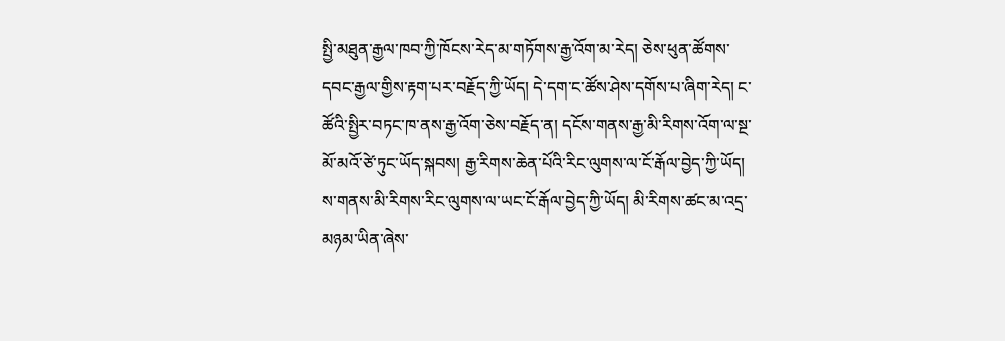སྤྱི་མཐུན་རྒྱལ་ཁབ་ཀྱི་ཁོངས་རེད་མ་གཏོགས་རྒྱ་འོག་མ་རེད། ཅེས་ཕུན་ཚོགས་དབང་རྒྱལ་གྱིས་རྟག་པར་བརྗོད་ཀྱི་ཡོད། དེ་དག་ང་ཚོས་ཤེས་དགོས་པ་ཞིག་རེད། ང་ཚོའི་སྤྱིར་བཏང་ཁ་ནས་རྒྱ་འོག་ཅེས་བརྗོད་ན། དངོས་གནས་རྒྱ་མི་རིགས་འོག་ལ་སྔ་མོ་མའོ་ཙེ་ཏུང་ཡོད་སྐབས། རྒྱ་རིགས་ཆེན་པོའི་རིང་ལུགས་ལ་ངོ་རྒོལ་བྱེད་ཀྱི་ཡོད། ས་གནས་མི་རིགས་རིང་ལུགས་ལ་ཡང་ངོ་རྒོལ་བྱེད་ཀྱི་ཡོད། མི་རིགས་ཚང་མ་འདྲ་མཉམ་ཡིན་ཞེས་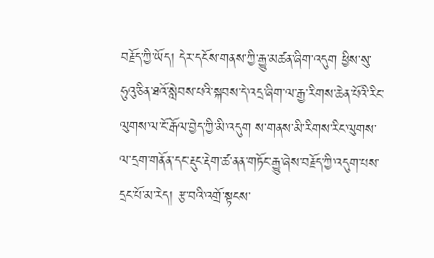བརྗོད་ཀྱི་ཡོད། དེར་དངོས་གནས་ཀྱི་རྒྱུ་མཚན་ཞིག་འདུག ཕྱིས་སུ་ཧུའུ་ཅིན་ཐའོ་སླེབས་པའི་སྐབས་དེ་འདྲ་ཞིག་ལ་རྒྱ་རིགས་ཆེན་པོའི་རིང་ལུགས་ལ་ངོ་རྒོལ་བྱེད་ཀྱི་མི་འདུག ས་གནས་མི་རིགས་རིང་ལུགས་ལ་དྲག་གནོན་དང་རྡུང་རྡེག་ཚ་ནན་གཏོང་རྒྱུ་ཞེས་བརྗོད་ཀྱི་འདུག་པས་དྲང་པོ་མ་རེད། རྩ་བའི་འགྲོ་སྟངས་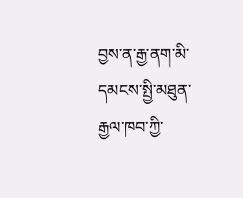བྱས་ན་རྒྱ་ནག་མི་དམངས་སྤྱི་མཐུན་རྒྱལ་ཁབ་ཀྱི་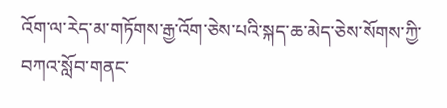འོག་ལ་རེད་མ་གཏོགས་རྒྱ་འོག་ཅེས་པའི་སྐད་ཆ་མེད་ཅེས་སོགས་ཀྱི་བཀའ་སློབ་གནང་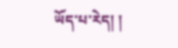ཡོད་པ་རེད། །